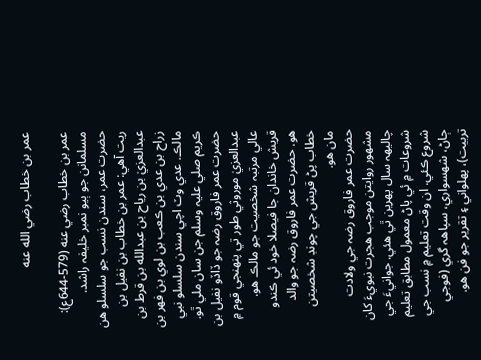عمر بن خطاب رضي الله عنه

عمر بن خطاب رضي عنه (579-644ع): مسلمانن جو ٻيو نمبر خليفہ راشد. حضرت عمر، سندن نسب جو سلسلو هن ريت آهي: عمر بن خطاب بن نفيل بن عبدالعزيٰ بن رياح بن عبدالله بن قرط بن زراح بن عدي بن ڪعب بن لوي بن فھر بن مالڪ. عدي وٽ اچي سندن سلسلو نبي ڪريم صلي عليہ وسلم جن سان ملي ٿو. حضرت عمر فاروق رضہ جو ڏاڏو نفيل بن عبدالعزيٰ موروثي طور تي پنھنجي قوم ۾ عالي مرتبہ شخصيت جو مالڪ هو. قريش خاندان جا فيصلا خود ئي ڪندو هو. حضرت عمر فاروق رضہ جو والد خطاب پڻ قريش جي چونڊ شخصيتن مان هو.
حضرت عمر فاروق رضہ جي ولادت مشھور روايتن موجب هجرت نبويءَ کان چاليھہ سال پهرين ٿي هئي. جوانيءَ جي شروعات ۾ ئي پاڻ معمول مطابق تعليم شروع ڪئي. ان وقت تعليم ۾ نسب جي ڄاڻ، شهسواري، سپاھہ گري (فوجي تربيت)، پهلواني ۽ تقرير جو فن هو.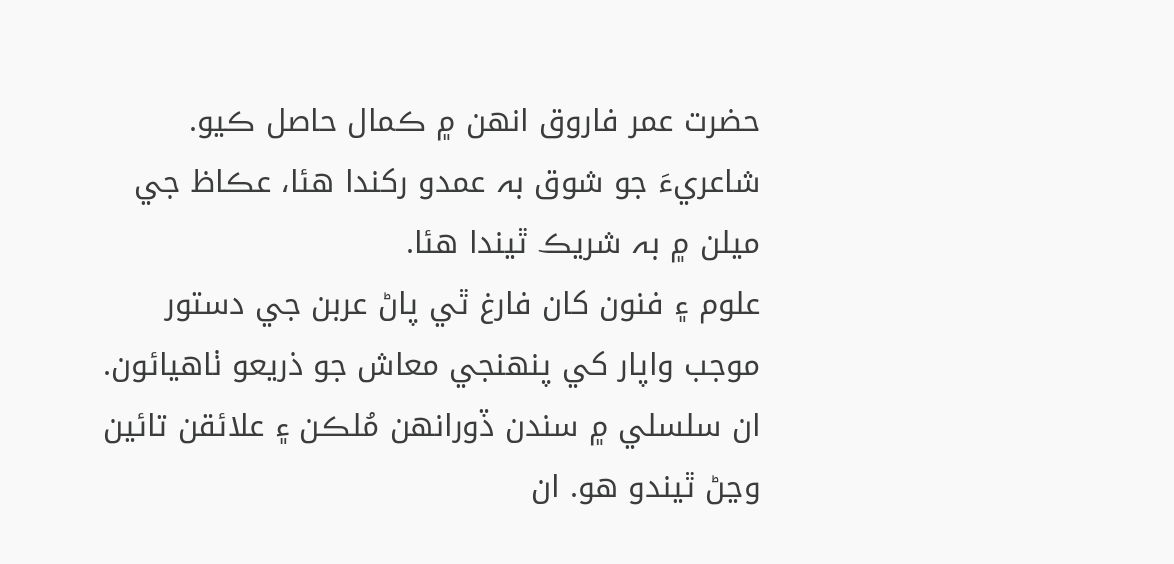حضرت عمر فاروق انهن ۾ ڪمال حاصل ڪيو. شاعريءَ جو شوق بہ عمدو رکندا هئا، عڪاظ جي ميلن ۾ بہ شريڪ ٿيندا هئا.
علوم ۽ فنون کان فارغ ٿي پاڻ عربن جي دستور موجب واپار کي پنھنجي معاش جو ذريعو ٺاهيائون. ان سلسلي ۾ سندن ڏورانهن مُلڪن ۽ علائقن تائين وڃڻ ٿيندو هو. ان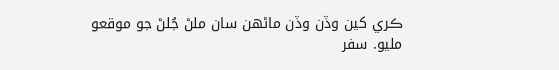ڪري کين وڏن وڏن ماڻهن سان ملڻ جُلڻ جو موقعو مليو. سفر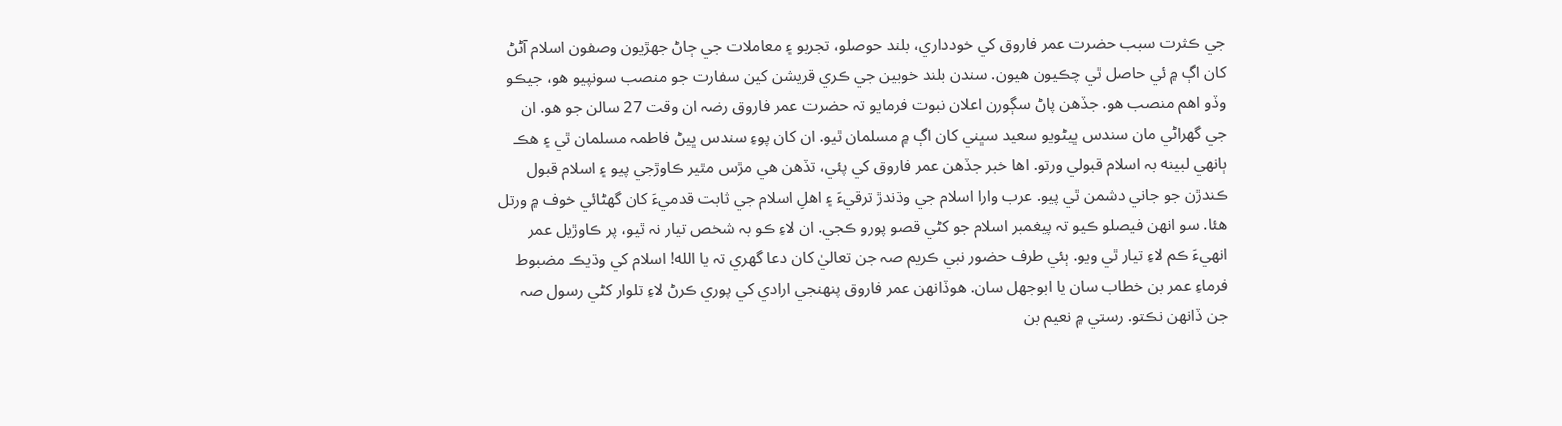جي ڪثرت سبب حضرت عمر فاروق کي خودداري، بلند حوصلو، تجربو ۽ معاملات جي ڄاڻ جهڙيون وصفون اسلام آڻڻ کان اڳ ۾ ئي حاصل ٿي چڪيون هيون. سندن بلند خوبين جي ڪري قريشن کين سفارت جو منصب سونپيو هو، جيڪو وڏو اهم منصب هو. جڏهن پاڻ سڳورن اعلان نبوت فرمايو تہ حضرت عمر فاروق رضہ ان وقت 27 سالن جو هو. ان جي گهراڻي مان سندس ڀيڻويو سعيد سڀني کان اڳ ۾ مسلمان ٿيو. ان کان پوءِ سندس ڀيڻ فاطمہ مسلمان ٿي ۽ هڪ ٻانهي لبينه بہ اسلام قبولي ورتو. اها خبر جڏهن عمر فاروق کي پئي، تڏهن هي مڙس مٿير ڪاوڙجي پيو ۽ اسلام قبول ڪندڙن جو جاني دشمن ٿي پيو. عرب وارا اسلام جي وڌندڙ ترقيءَ ۽ اهلِ اسلام جي ثابت قدميءَ کان گهڻائي خوف ۾ ورتل هئا. سو انهن فيصلو ڪيو تہ پيغمبر اسلام جو کڻي قصو پورو ڪجي. ان لاءِ ڪو بہ شخص تيار نہ ٿيو، پر ڪاوڙيل عمر انهيءَ ڪم لاءِ تيار ٿي ويو. ٻئي طرف حضور نبي ڪريم صہ جن تعاليٰ کان دعا گهري تہ يا الله! اسلام کي وڌيڪ مضبوط فرماءِ عمر بن خطاب سان يا ابوجهل سان. هوڏانهن عمر فاروق پنھنجي ارادي کي پوري ڪرڻ لاءِ تلوار کڻي رسول صہ جن ڏانهن نڪتو. رستي ۾ نعيم بن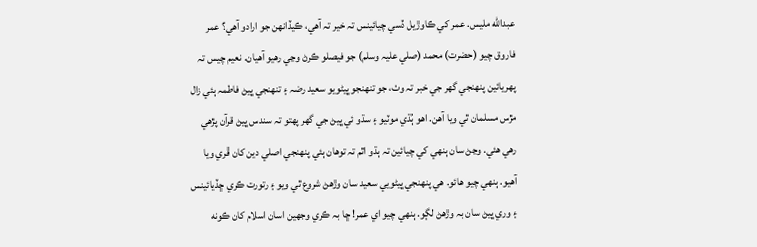عبدالله مليس. عمر کي ڪاوڙيل ڏسي چيائينس تہ خير تہ آهي، ڪيڏانهن جو ارادو آهي؟ عمر فاروق چيو (حضرت) محمد (صلي عليہ وسلم) جو فيصلو ڪرڻ وڃي رهيو آهيان. نعيم چيس تہ پهريائين پنھنجي گهر جي خبر تہ وٺ، جو تنهنجو ڀيڻويو سعيد رضہ ۽ تنھنجي ڀيڻ فاطمہ ٻئي زال مڙس مسلمان ٿي ويا آهن. اهو ٻُڌي موٽيو ۽ سڌو ئي ڀيڻ جي گهر پهتو تہ سندس ڀيڻ قرآن پڙهي رهي هئي. وڃڻ سان ٻنهي کي چيائين تہ ٻڌو اٿم تہ توهان ٻئي پنھنجي اصلي دين کان ڦري ويا آهيو. ٻنهي چيو هائو. هي پنھنجي ڀيڻويي سعيد سان وڙهڻ شروع ٿي ويو ۽ رتورت ڪري ڇڏيائينس ۽ وري ڀيڻ سان بہ وڙهڻ لڳو. ٻنهي چيو اي عمر! ڇا بہ ڪري وجهين اسان اسلام کان ڪونه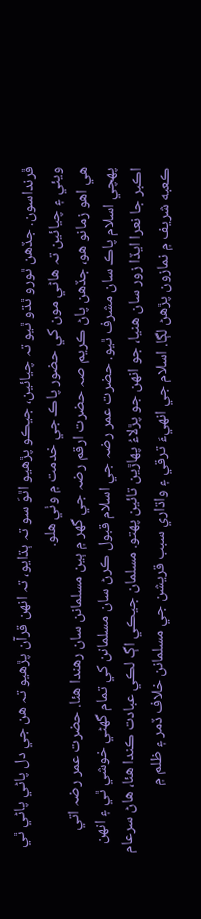ڦرنداسون. جڏهن ٿورو ٿڌو ٿيو تہ چيائين، جيڪو پڙهيو اٿوَ سو تہ ٻڌايو، تہ انهن قرآن پڙهيو تہ هن جي دل پاڻي پاڻي ٿي ويئي ۽ چيائين تہ هاڻي مون کي حضور پاڪ جي خدمت ۾ وٺي هلو.
هي اهو زمانو هو، جڏهن پاڻ ڪريم صہ حضرت ارقم رضہ جي گهر ۾ ٻين مسلمانن سان رهندا هئا. حضرت عمر رضہ اتي پهچي اسلام پاڪ سان مشرف ٿيو. حضرت عمر رضہ جي اسلام قبول ڪرڻ سان مسلمانن کي تمام گهڻي خوشي ٿي ۽ انهن اڪبر جا نعرا ايڏا زور سان هنيا، جو انهن جو پڙلاءُ پهاڙين تائين پهتو. مسلمان جيڪي اڳ لڪي عبادت ڪندا هئا، هاڻ سرعام ڪعبه شريف ۾ نمازون پڙهڻ لڳا. اسلام جي انهيءَ ترقي ۽ واڌاري سبب قريشن جي مسلمانن خلاف ڏمر ۽ ظلم ۾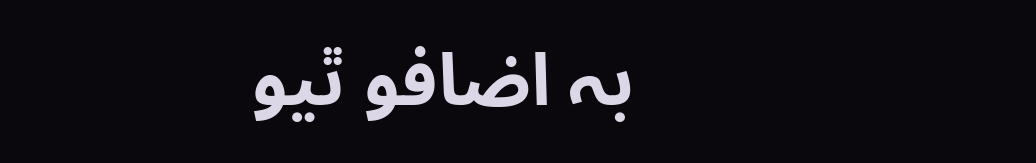بہ اضافو ٿيو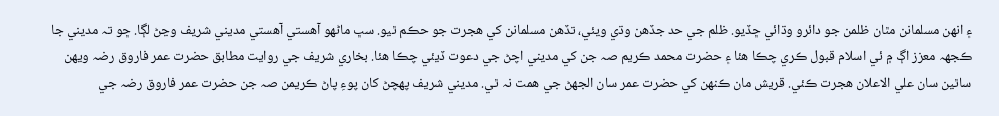۽ انهن مسلمانن مٿان ظلمن جو دائرو وڌائي ڇڏيو. ظلم جي حد جڏهن وڌي ويئي، تڏهن مسلمانن کي هجرت جو حڪم ٿيو. سڀ ماڻهو آهستي آهستي مديني شريف وڃڻ لڳا. ڇو تہ مديني جا ڪجهہ معزز اڳ ۾ ئي اسلام قبول ڪري چڪا هئا ۽ حضرت محمد ڪريم صہ جن کي مديني اچڻ جي دعوت ڏيئي چڪا هئا. بخاري شريف جي روايت مطابق حضرت عمر فاروق رضہ ويهن ساٿين سان علي الاعلان هجرت ڪئي. قريش مان ڪنهن کي حضرت عمر سان الجهڻ جي همت نہ ٿي. مديني شريف پهچڻ کان پوءِ پاڻ ڪريمن صہ جن حضرت عمر فاروق رضہ جي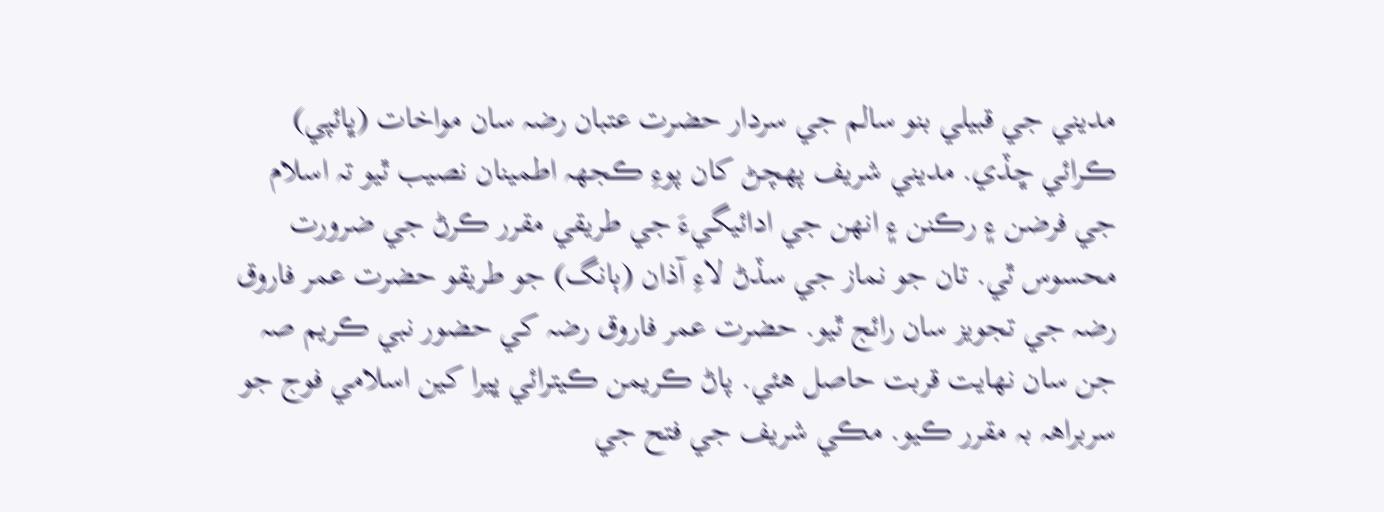مديني جي قبيلي بنو سالم جي سردار حضرت عتبان رضہ سان مواخات (ڀائپي) ڪرائي ڇڏي. مديني شريف پهچڻ کان پوءِ ڪجهہ اطمينان نصيب ٿيو تہ اسلام جي فرضن ۽ رڪنن ۽ انهن جي ادائيگيءَ جي طريقي مقرر ڪرڻ جي ضرورت محسوس ٿي. تان جو نماز جي سڏڻ لاءِ آذان (ٻانگ) جو طريقو حضرت عمر فاروق رضہ جي تجويز سان رائج ٿيو. حضرت عمر فاروق رضہ کي حضور نبي ڪريم صہ جن سان نهايت قربت حاصل هئي. پاڻ ڪريمن ڪيترائي ڀيرا کين اسلامي فوج جو سربراھہ بہ مقرر ڪيو. مڪي شريف جي فتح جي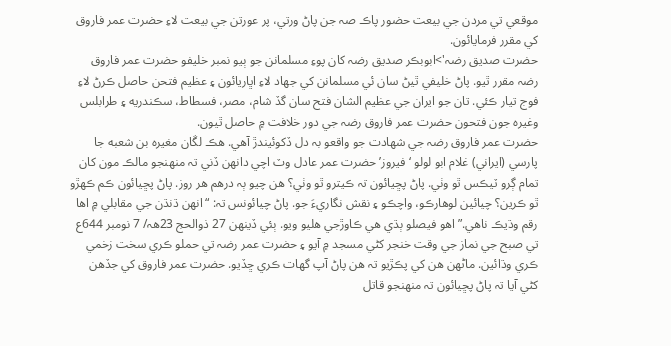موقعي تي مردن جي بيعت حضور پاڪ صہ جن پاڻ ورتي، پر عورتن جي بيعت لاءِ حضرت عمر فاروق کي مقرر فرمايائون.
حضرت صديق رضہ'>ابوبڪر صديق رضہ کان پوءِ مسلمانن جو ٻيو نمبر خليفو حضرت عمر فاروق رضہ مقرر ٿيو. پاڻ خليفي ٿيڻ سان ئي مسلمانن کي جهاد لاءِ اڀاريائون ۽ عظيم فتحن حاصل ڪرڻ لاءِ فوج تيار ڪئي. تان جو ايران جي عظيم الشان فتح سان گڏ شام، مصر، فسطاط، سڪندريه ۽ طرابلس وغيرہ جون فتحون حضرت عمر فاروق رضہ جي دور خلافت ۾ حاصل ٿيون.
حضرت عمر فاروق رضہ جي شهادت جو واقعو بہ دل ڏکوئيندڙ آهي. هڪ لڱان مغيره بن شعبه جا پارسي (ايراني) غلام ابو لولو ‘فيروز’ حضرت عمر عادل وٽ اچي دانهن ڏني تہ منهنجو مالڪ مون کان تمام ڳرو ٽيڪس ٿو وٺي. پاڻ پڇيائون تہ ڪيترو ٿو وٺي؟ هن چيو ٻہ درهم هر روز. پاڻ پڇيائون ڪم ڪهڙو ٿو ڪرين؟ چيائين لوهارڪو، واچڪو ۽ نقش نگاريءَ جو. پاڻ چيائونس تہ: “انهن ڌنڌن جي مقابلي ۾ اها رقم وڌيڪ ناهي.” اهو فيصلو ٻڌي هي ڪاوڙجي هليو ويو. ٻئي ڏينهن 27 ذوالحج 23ھہ/ 7 نومبر 644ع تي صبح جي نماز جي وقت خنجر کڻي مسجد ۾ آيو ۽ حضرت عمر رضہ تي حملو ڪري سخت زخمي ڪري وڌائين. ماڻهن هن کي پڪڙيو تہ هن پاڻ آپ گهات ڪري ڇڏيو. حضرت عمر فاروق کي جڏهن کڻي آيا تہ پاڻ پڇيائون تہ منهنجو قاتل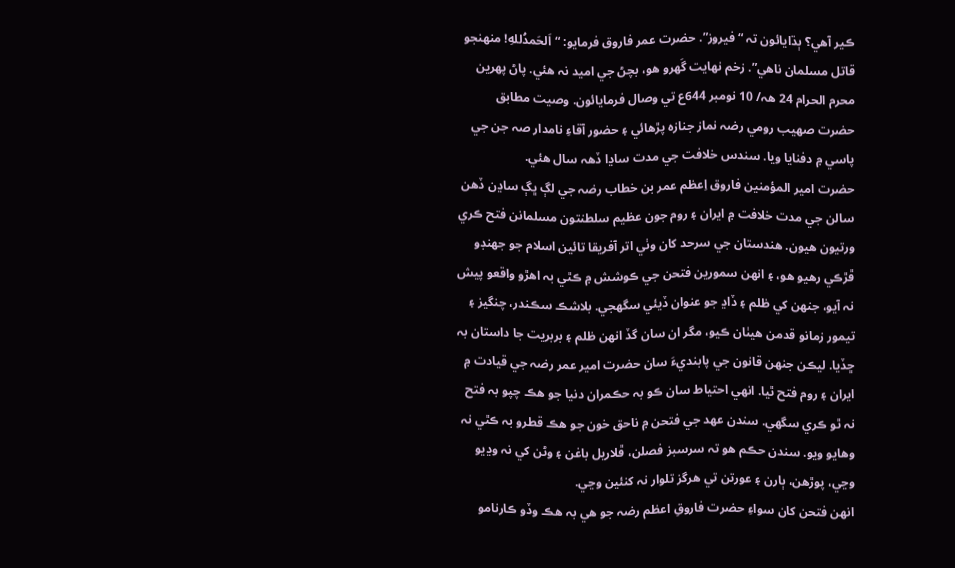ڪير آهي؟ ٻڌايائون تہ “فيروز”. حضرت عمر فاروق فرمايو: “اَلحَمدُللهِ! منهنجو قاتل مسلمان ناهي”. زخم نهايت گَهرو هو، بچڻ جي اميد نہ هئي. پاڻ پهرين محرم الحرام 24 ھہ/ 10 نومبر 644ع تي وصال فرمايائون. وصيت مطابق حضرت صهيب رومي رضہ نماز جنازه پڙهائي ۽ حضور آقاءِ نامدار صہ جن جي پاسي ۾ دفنايا ويا. سندس خلافت جي مدت ساڍا ڏھہ سال هئي.
حضرت امير المؤمنين فاروق اِعظم عمر بن خطاب رضہ جي لڳ ڀڳ ساڍن ڏهن سالن جي مدت خلافت ۾ ايران ۽ روم جون عظيم سلطنتون مسلمانن فتح ڪري ورتيون هيون. هندستان جي سرحد کان وٺي اتر آفريقا تائين اسلام جو جهنڊو ڦڙڪي رهيو هو، ۽ انهن سمورين فتحن جي ڪوشش ۾ ڪٿي بہ اهڙو واقعو پيش نہ آيو، جنهن کي ظلم ۽ ڏاڍ جو عنوان ڏيئي سگهجي. بلاشڪ سڪندر، چنگيز ۽ تيمور زمانو قدمن هيٺان ڪيو، مگر ان سان گڏ انهن ظلم ۽ بربريت جا داستان بہ ڇڏيا. ليڪن جنهن قانون جي پابنديءَ سان حضرت امير عمر رضہ جي قيادت ۾ ايران ۽ روم فتح ٿيا. انهي احتياط سان ڪو بہ حڪمران دنيا جو هڪ چپو بہ فتح نہ ٿو ڪري سگهي. سندن عھد جي فتحن ۾ ناحق خون جو هڪ قطرو بہ ڪٿي نہ وهايو ويو. سندن حڪم هو تہ سرسبز فصلن، ڦلاريل باغن ۽ وڻن کي نہ وڍيو وڃي، پوڙهن، ٻارن ۽ عورتن تي هرگز تلوار نہ کنئين وڃي.
انهن فتحن کان سواءِ حضرت فاروقِ اعظم رضہ جو هي بہ هڪ وڏو ڪارنامو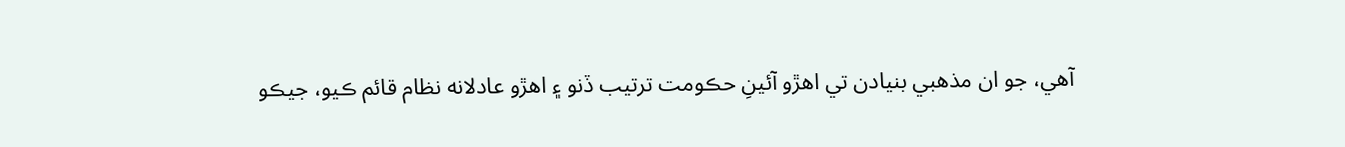آهي، جو ان مذهبي بنيادن تي اهڙو آئينِ حڪومت ترتيب ڏنو ۽ اهڙو عادلانه نظام قائم ڪيو، جيڪو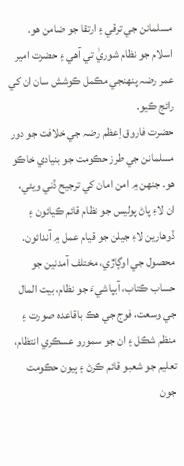مسلمانن جي ترقي ۽ ارتقا جو ضامن هو. اسلام جو نظام شوريٰ تي آهي ۽ حضرت امير عمر رضہ پنھنجي مڪمل ڪوشش سان ان کي رائج ڪيو.
حضرت فاروق اِعظم رضہ جي خلافت جو دور مسلمانن جي طرز حڪومت جو بنيادي خاڪو هو. جنهن ۾ امن امان کي ترجيح ڏني ويئي، ان لاءِ پاڻ پوليس جو نظام قائم ڪيائون ۽ ڏوهارين لاءِ جيلن جو قيام عمل ۾ آندائون. محصول جي اوڳاڙي، مختلف آمدنين جو حساب ڪتاب، آبپاشيءَ جو نظام، بيت المال جي وسعت، فوج جي هڪ باقاعدہ صورت ۽ منظم شڪل ۽ ان جو سمورو عسڪري انتظام، تعليم جو شعبو قائم ڪرڻ ۽ ٻيون حڪومت جون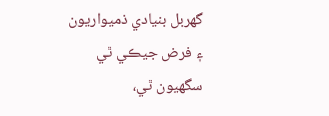گهربل بنيادي ذميواريون ۽ فرض جيڪي ٿي سگهيون ٿي،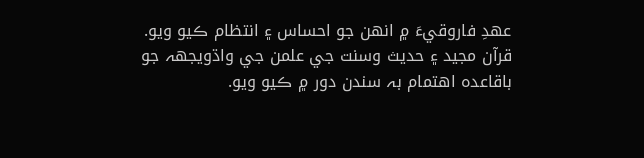عهدِ فاروقيءَ ۾ انهن جو احساس ۽ انتظام ڪيو ويو.
قرآن مجيد ۽ حديث وسنت جي علمن جي واڌويجهہ جو باقاعدہ اهتمام بہ سندن دور ۾ ڪيو ويو.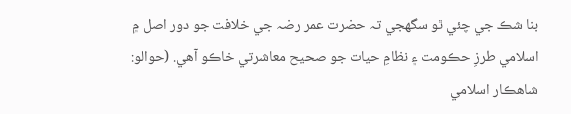بنا شڪ جي چئي ٿو سگهجي تہ حضرت عمر رضہ جي خلافت جو دور اصل ۾ اسلامي طرزِ حڪومت ۽ نظامِ حيات جو صحيح معاشرتي خاڪو آهي. (حوالو: شاهڪار اسلامي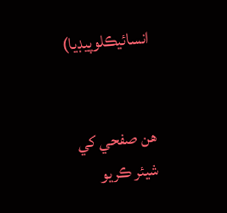انسائيڪلوپيڊيا)


هن صفحي کي شيئر ڪريو